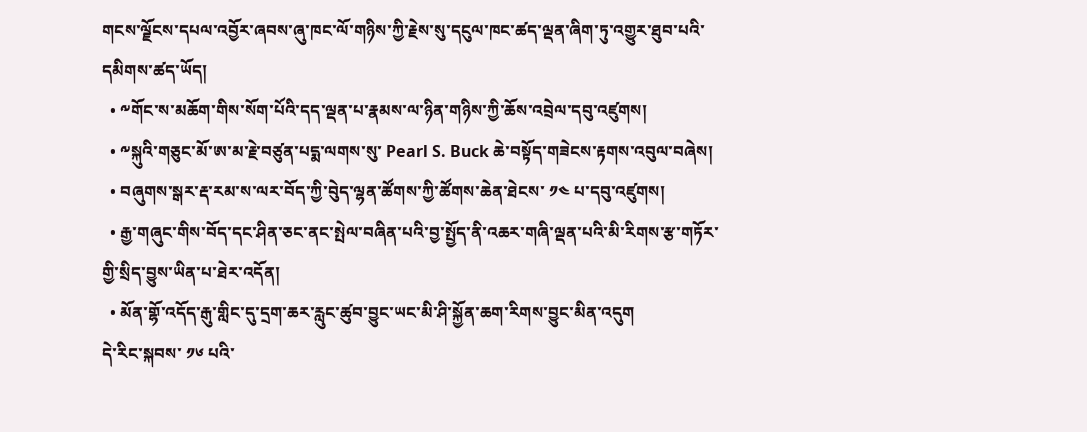གངས་ལྗོངས་དཔལ་འབྱོར་ཞབས་ཞུ་ཁང་ལོ་གཉིས་ཀྱི་རྗེས་སུ་དངུལ་ཁང་ཚད་ལྡན་ཞིག་ཏུ་འགྱུར་ཐུབ་པའི་དམིགས་ཚད་ཡོད།
  • ༸གོང་ས་མཆོག་གིས་སོག་པོའི་དད་ལྡན་པ་རྣམས་ལ་ཉིན་གཉིས་ཀྱི་ཆོས་འབྲེལ་དབུ་འཛུགས།
  • ༸སྐུའི་གཅུང་མོ་ཨ་མ་རྗེ་བཙུན་པདྨ་ལགས་སུ་ Pearl S. Buck ཆེ་བསྟོད་གཟེངས་རྟགས་འབུལ་བཞེས།
  • བཞུགས་སྒར་རྡ་རམ་ས་ལར་བོད་ཀྱི་བེུད་ལྷན་ཚོགས་ཀྱི་ཚོགས་ཆེན་ཐེངས་ ༡༤ པ་དབུ་འཛུགས།
  • རྒྱ་གཞུང་གིས་བོད་དང་ཤིན་ཅང་ནང་སྤེལ་བཞིན་པའི་བྱ་སྤྱོད་ནི་འཆར་གཞི་ལྡན་པའི་མི་རིགས་རྩ་གཏོར་གྱི་སྲིད་བྱུས་ཡིན་པ་ཐེར་འདོན།
  • མོན་གྷོ་འདོད་རྒུ་གླིང་དུ་དྲག་ཆར་རླུང་ཚུབ་བྱུང་ཡང་མི་ཤི་སྐྱོན་ཆག་རིགས་བྱུང་མིན་འདུག
དེ་རིང་སྐབས་ ༡༦ པའི་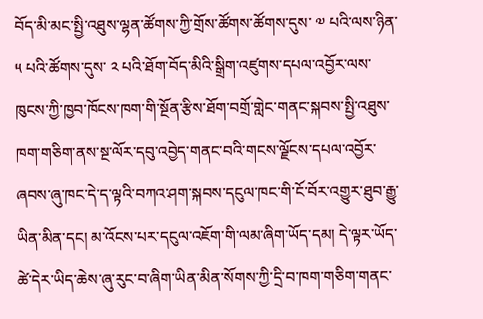བོད་མི་མང་སྤྱི་འཐུས་ལྷན་ཚོགས་ཀྱི་གྲོས་ཚོགས་ཚོགས་དུས་ ༧ པའི་ལས་ཉིན་  ༥ པའི་ཚོགས་དུས་ ༢ པའི་ཐོག་བོད་མིའི་སྒྲིག་འཛུགས་དཔལ་འབྱོར་ལས་ཁུངས་ཀྱི་ཁྱབ་ཁོངས་ཁག་གི་སྔོན་རྩིས་ཐོག་བགྲོ་གླེང་གནང་སྐབས་སྤྱི་འཐུས་ཁག་གཅིག་ནས་སྔ་ལོར་དབུ་འབྱེད་གནང་བའི་གངས་ལྗོངས་དཔལ་འབྱོར་ཞབས་ཞུ་ཁང་དེ་ད་ལྟའི་བཀའ་ཤག་སྐབས་དངུལ་ཁང་གི་ངོ་བོར་འགྱུར་ཐུབ་རྒྱུ་ཡིན་མིན་དང། མ་འོངས་པར་དངུལ་འཇོག་གི་ལམ་ཞིག་ཡོད་དམ། དེ་ལྟར་ཡོད་ཚེ་དེར་ཡིད་ཆེས་ཞུ་རུང་བ་ཞིག་ཡིན་མིན་སོགས་ཀྱི་དྲི་བ་ཁག་གཅིག་གནང་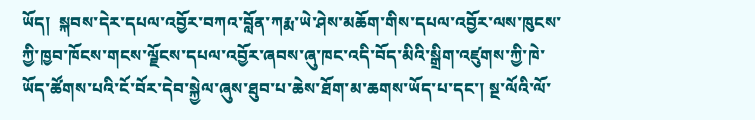ཡོད།  སྐབས་དེར་དཔལ་འབྱོར་བཀའ་བློན་ཀརྨ་ཡེ་ཤེས་མཆོག་གིས་དཔལ་འབྱོར་ལས་ཁུངས་ཀྱི་ཁྱབ་ཁོངས་གངས་ལྗོངས་དཔལ་འབྱོར་ཞབས་ཞུ་ཁང་འདི་བོད་མིའི་སྒྲིག་འཛུགས་ཀྱི་ཁེ་ཡོད་ཚོགས་པའི་ངོ་བོར་དེབ་སྐྱེལ་ཞུས་ཐུབ་པ་ཆེས་ཐོག་མ་ཆགས་ཡོད་པ་དང་། སྔ་ལོའི་ལོ་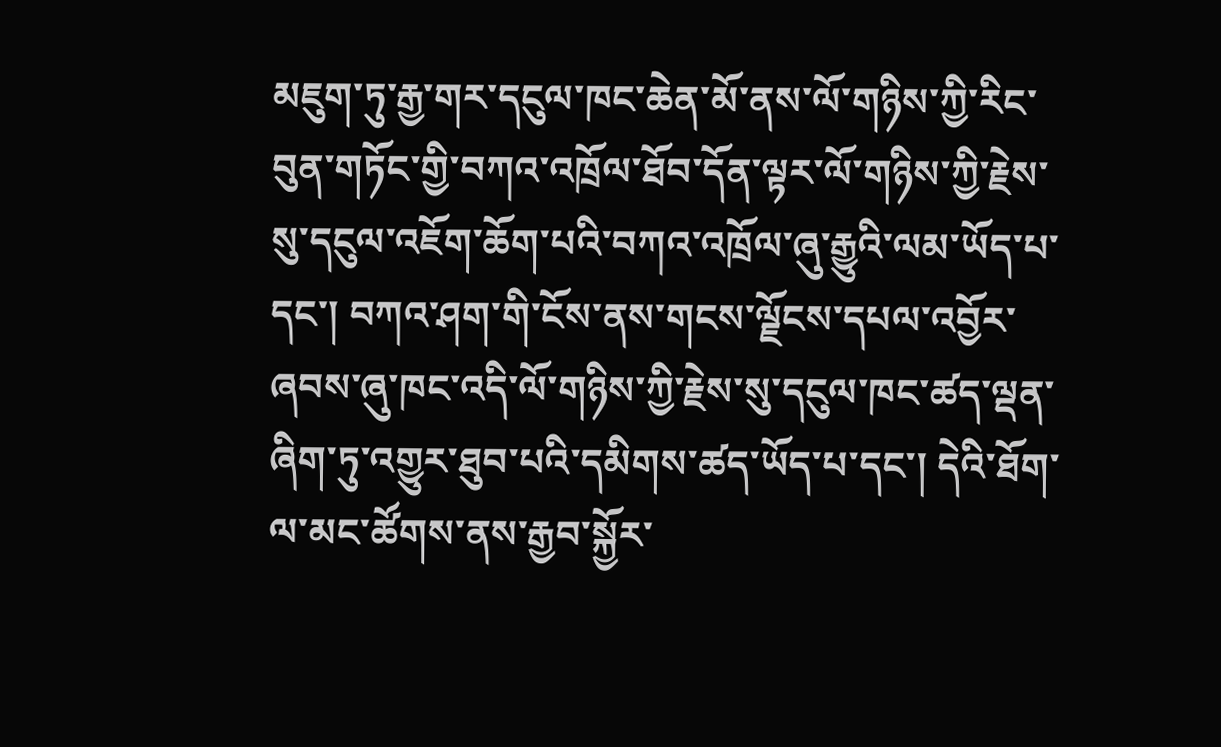མཇུག་ཏུ་རྒྱ་གར་དངུལ་ཁང་ཆེན་མོ་ནས་ལོ་གཉིས་ཀྱི་རིང་བུན་གཏོང་གྱི་བཀའ་འཁྲོལ་ཐོབ་དོན་ལྟར་ལོ་གཉིས་ཀྱི་རྗེས་སུ་དངུལ་འཇོག་ཆོག་པའི་བཀའ་འཁྲོལ་ཞུ་རྒྱུའི་ལམ་ཡོད་པ་དང་། བཀའ་ཤག་གི་ངོས་ནས་གངས་ལྗོངས་དཔལ་འབྱོར་ཞབས་ཞུ་ཁང་འདི་ལོ་གཉིས་ཀྱི་རྗེས་སུ་དངུལ་ཁང་ཚད་ལྡན་ཞིག་ཏུ་འགྱུར་ཐུབ་པའི་དམིགས་ཚད་ཡོད་པ་དང་། དེའི་ཐོག་ལ་མང་ཚོགས་ནས་རྒྱབ་སྐྱོར་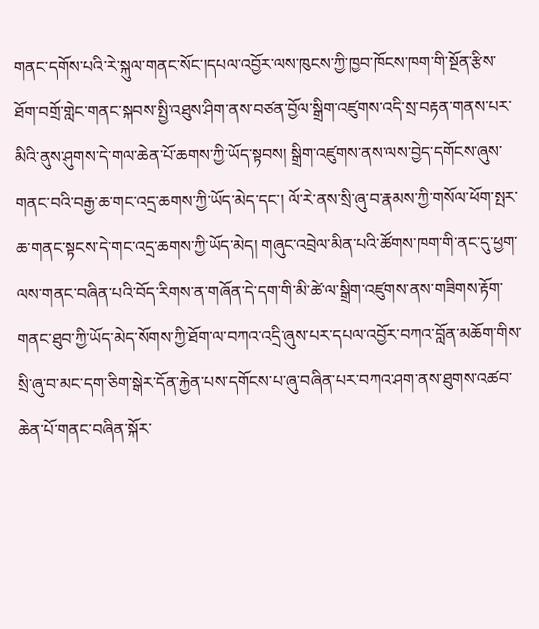གནང་དགོས་པའི་རེ་སྐུལ་གནང་སོང་།དཔལ་འབྱོར་ལས་ཁུངས་ཀྱི་ཁྱབ་ཁོངས་ཁག་གི་སྔོན་རྩིས་ཐོག་བགྲོ་གླེང་གནང་སྐབས་སྤྱི་འཐུས་ཤིག་ནས་བཙན་བྱོལ་སྒྲིག་འཛུགས་འདི་སྲ་བརྟན་གནས་པར་མིའི་ནུས་ཤུགས་དེ་གལ་ཆེན་པོ་ཆགས་ཀྱི་ཡོད་སྟབས། སྒྲིག་འཛུགས་ནས་ལས་བྱེད་དགོངས་ཞུས་གནང་བའི་བརྒྱ་ཆ་གང་འདྲ་ཆགས་ཀྱི་ཡོད་མེད་དང་། ལོ་རེ་ནས་སྲི་ཞུ་བ་རྣམས་ཀྱི་གསོལ་ཕོག་སྤར་ཆ་གནང་སྟངས་དེ་གང་འདྲ་ཆགས་ཀྱི་ཡོད་མེད། གཞུང་འབྲེལ་མིན་པའི་ཚོགས་ཁག་གི་ནང་དུ་ཕྱག་ལས་གནང་བཞིན་པའི་བོད་རིགས་ན་གཞོན་དེ་དག་གི་མི་ཚེ་ལ་སྒྲིག་འཛུགས་ནས་གཟིགས་རྟོག་གནང་ཐུབ་ཀྱི་ཡོད་མེད་སོགས་ཀྱི་ཐོག་ལ་བཀའ་འདྲི་ཞུས་པར་དཔལ་འབྱོར་བཀའ་བློན་མཆོག་གིས་སྲི་ཞུ་བ་མང་དག་ཅིག་སྒེར་དོན་རྐྱེན་པས་དགོངས་པ་ཞུ་བཞིན་པར་བཀའ་ཤག་ནས་ཐུགས་འཚབ་ཆེན་པོ་གནང་བཞིན་སྐོར་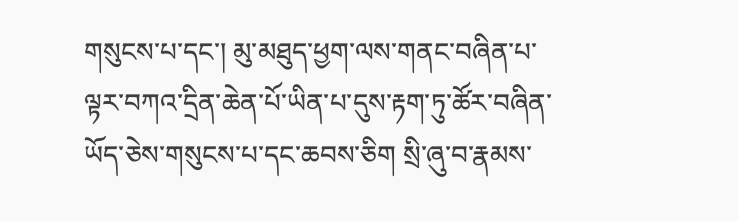གསུངས་པ་དང་། མུ་མཐུད་ཕྱག་ལས་གནང་བཞིན་པ་ལྟར་བཀའ་དྲིན་ཆེན་པོ་ཡིན་པ་དུས་རྟག་ཏུ་ཚོར་བཞིན་ཡོད་ཅེས་གསུངས་པ་དང་ཆབས་ཅིག སྲི་ཞུ་བ་རྣམས་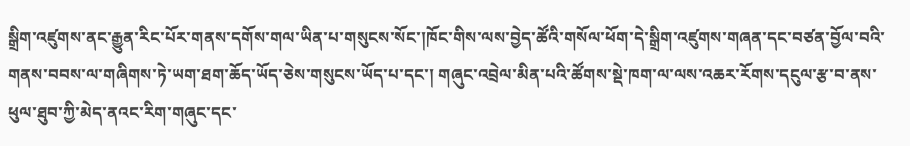སྒྲིག་འཛུགས་ནང་རྒྱུན་རིང་པོར་གནས་དགོས་གལ་ཡིན་པ་གསུངས་སོང་།ཁོང་གིས་ལས་བྱེད་ཚོའི་གསོལ་ཕོག་དེ་སྒྲིག་འཛུགས་གཞན་དང་བཙན་བྱོལ་བའི་གནས་བབས་ལ་གཞིགས་ཏེ་ཡག་ཐག་ཆོད་ཡོད་ཅེས་གསུངས་ཡོད་པ་དང་། གཞུང་འབྲེལ་མིན་པའི་ཚོགས་སྡེ་ཁག་ལ་ལས་འཆར་རོགས་དངུལ་རྩ་བ་ནས་ཕུལ་ཐུབ་ཀྱི་མེད་ནའང་རིག་གཞུང་དང་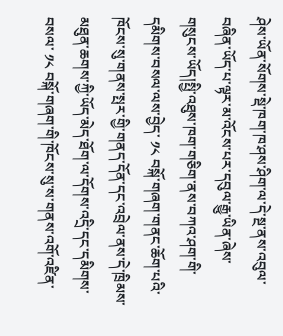ཤེས་ཡོན་སོགས་སྡེ་ཁག་ཁ་ཤས་ཤིག་ལ་དེ་སྔ་ནས་འབུལ་བཞིན་ཡོད་པ་ལྟར་མ་འོངས་པར་དབུལ་རྒྱུ་ཡིན་ཞེས་གསུངས་ཡོད།སྤྱི་འཐུས་ཁག་གཅིག་ནས་བཀའ་ཤག་གི་དམིགས་བསལ་ལས་བྱེད་ ༡༨ བསྐོ་གཞག་གནང་ཆོག་པའི་ཁོངས་སུ་གནས་སྤར་གྱི་གནད་དོན་དང་འབྲེལ་ནས་དེ་ཁྲིམས་མཐུན་ཆགས་ཀྱི་ཡོད་མེད་ཐོག་ལ་དོགས་འདྲི་དང་དམིགས་བསལ་ ༡༨ བསྐོ་གཞག་གི་ཁོངས་སུ་ས་གནས་འགོ་འཛིན་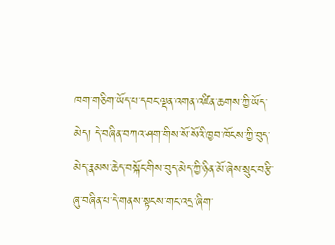ཁག་གཅིག་ཡོད་པ་དབང་ལྡན་འགན་འཛིན་ཆགས་ཀྱི་ཡོད་མེད། དེ་བཞིན་བཀའ་ཤག་གིས་སོ་སོའི་ཁྱབ་ཁོངས་ཀྱི་བུད་མེད་རྣམས་ཆེད་བསྐོང་གིས་བུད་མེད་ཀྱི་ཉིན་མོ་ཞེས་སྲུང་བརྩི་ཞུ་བཞིན་པ་དེ་གནས་སྟངས་གང་འདྲ་ཞིག་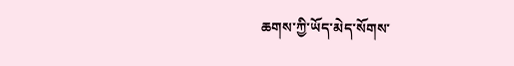ཆགས་ཀྱི་ཡོད་མེད་སོགས་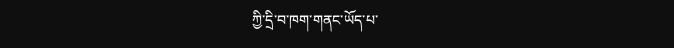ཀྱི་དྲི་བ་ཁག་གནང་ཡོད་པ་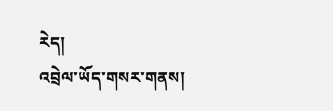རེད།
འབྲེལ་ཡོད་གསར་གནས།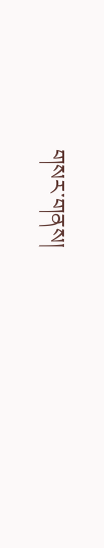གསར་གནས།